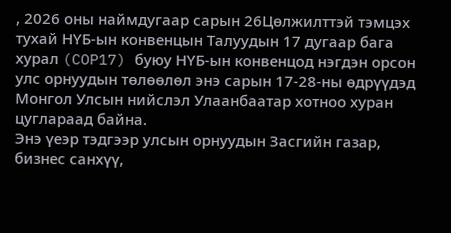, 2026 оны наймдугаар сарын 26Цөлжилттэй тэмцэх тухай НҮБ-ын конвенцын Талуудын 17 дугаар бага хурал (COP17) буюу НҮБ-ын конвенцод нэгдэн орсон улс орнуудын төлөөлөл энэ сарын 17-28-ны өдрүүдэд Монгол Улсын нийслэл Улаанбаатар хотноо хуран цуглараад байна.
Энэ үеэр тэдгээр улсын орнуудын Засгийн газар, бизнес санхүү,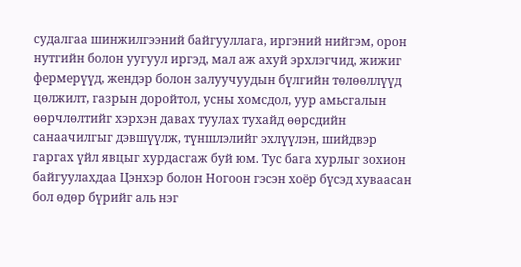судалгаа шинжилгээний байгууллага, иргэний нийгэм, орон нутгийн болон уугуул иргэд, мал аж ахуй эрхлэгчид, жижиг фермерүүд, жендэр болон залуучуудын бүлгийн төлөөллүүд цөлжилт, газрын доройтол, усны хомсдол, уур амьсгалын өөрчлөлтийг хэрхэн давах туулах тухайд өөрсдийн санаачилгыг дэвшүүлж, түншлэлийг эхлүүлэн, шийдвэр гаргах үйл явцыг хурдасгаж буй юм. Тус бага хурлыг зохион байгуулахдаа Цэнхэр болон Ногоон гэсэн хоёр бүсэд хуваасан бол өдөр бүрийг аль нэг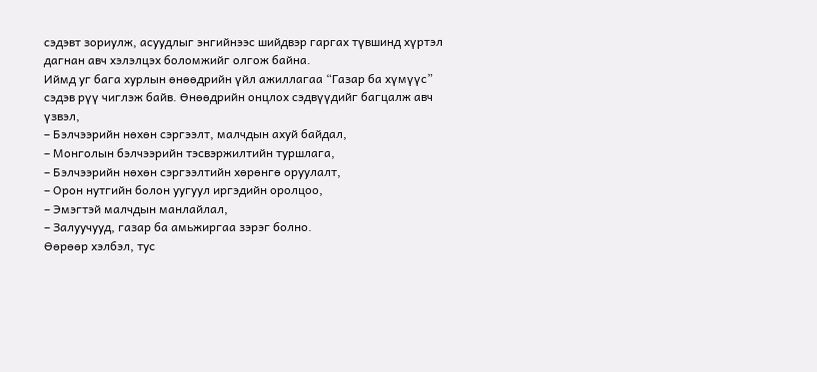сэдэвт зориулж, асуудлыг энгийнээс шийдвэр гаргах түвшинд хүртэл дагнан авч хэлэлцэх боломжийг олгож байна.
Иймд уг бага хурлын өнөөдрийн үйл ажиллагаа “Газар ба хүмүүс” сэдэв рүү чиглэж байв. Өнөөдрийн онцлох сэдвүүдийг багцалж авч үзвэл,
– Бэлчээрийн нөхөн сэргээлт, малчдын ахуй байдал,
– Монголын бэлчээрийн тэсвэржилтийн туршлага,
– Бэлчээрийн нөхөн сэргээлтийн хөрөнгө оруулалт,
– Орон нутгийн болон уугуул иргэдийн оролцоо,
– Эмэгтэй малчдын манлайлал,
– Залуучууд, газар ба амьжиргаа зэрэг болно.
Өөрөөр хэлбэл, тус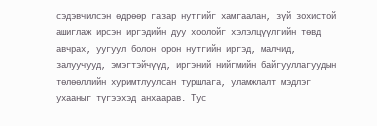сэдэвчилсэн өдрөөр газар нутгийг хамгаалан, зүй зохистой ашиглаж ирсэн иргэдийн дуу хоолойг хэлэлцүүлгийн төвд авчрах, уугуул болон орон нутгийн иргэд, малчид, залуучууд, эмэгтэйчүүд, иргэний нийгмийн байгууллагуудын төлөөллийн хуримтлуулсан туршлага, уламжлалт мэдлэг ухааныг түгээхэд анхаарав. Тус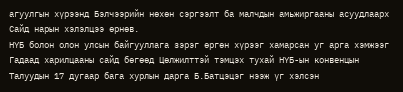агуулгын хүрээнд Бэлчээрийн нөхөн сэргээлт ба малчдын амьжиргааны асуудлаарх Сайд нарын хэлэлцээ өрнөв.
НҮБ болон олон улсын байгууллага зэрэг өргөн хүрээг хамарсан уг арга хэмжээг Гадаад харилцааны сайд бөгөөд Цөлжилттэй тэмцэх тухай НҮБ-ын конвенцын Талуудын 17 дугаар бага хурлын дарга Б.Батцэцэг нээж үг хэлсэн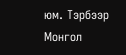юм. Тэрбээр Монгол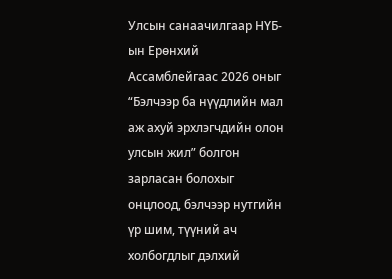Улсын санаачилгаар НҮБ-ын Ерөнхий Ассамблейгаас 2026 оныг “Бэлчээр ба нүүдлийн мал аж ахуй эрхлэгчдийн олон улсын жил” болгон зарласан болохыг онцлоод, бэлчээр нутгийн үр шим, түүний ач холбогдлыг дэлхий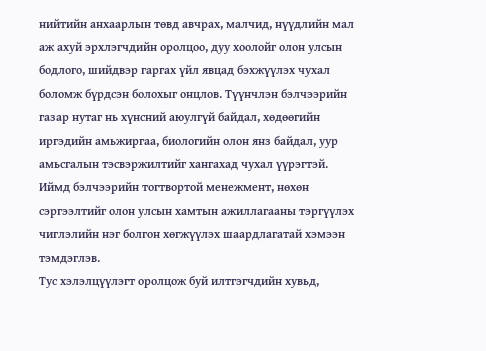нийтийн анхаарлын төвд авчрах, малчид, нүүдлийн мал аж ахуй эрхлэгчдийн оролцоо, дуу хоолойг олон улсын бодлого, шийдвэр гаргах үйл явцад бэхжүүлэх чухал боломж бүрдсэн болохыг онцлов. Түүнчлэн бэлчээрийн газар нутаг нь хүнсний аюулгүй байдал, хөдөөгийн иргэдийн амьжиргаа, биологийн олон янз байдал, уур амьсгалын тэсвэржилтийг хангахад чухал үүрэгтэй. Иймд бэлчээрийн тогтвортой менежмент, нөхөн сэргээлтийг олон улсын хамтын ажиллагааны тэргүүлэх чиглэлийн нэг болгон хөгжүүлэх шаардлагатай хэмээн тэмдэглэв.
Тус хэлэлцүүлэгт оролцож буй илтгэгчдийн хувьд,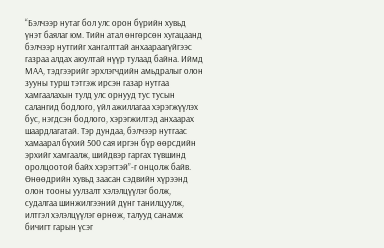“Бэлчээр нутаг бол улс орон бүрийн хувьд үнэт баялаг юм. Тийн атал өнгөрсөн хугацаанд бэлчээр нутгийг хангалттай анхаараагүйгээс газраа алдах аюултай нүүр тулаад байна. Иймд МАА, тэдгээрийг эрхлэгчдийн амьдралыг олон зууны турш тэтгэж ирсэн газар нутгаа хамгаалахын тулд улс орнууд тус тусын салангид бодлого, үйл ажиллагаа хэрэгжүүлэх бус, нэгдсэн бодлого, хэрэгжилтэд анхаарах шаардлагатай. Тэр дундаа, бэлчээр нутгаас хамаарал бүхий 500 сая иргэн бүр өөрсдийн эрхийг хамгаалж, шийдвэр гаргах түвшинд оролцоотой байх хэрэгтэй”-г онцолж байв.
Өнөөдрийн хувьд заасан сэдвийн хүрээнд олон тооны уулзалт хэлэлцүүлэг болж, судалгаа шинжилгээний дүнг танилцуулж, илтгэл хэлэлцүүлэг өрнөж, талууд санамж бичигт гарын үсэг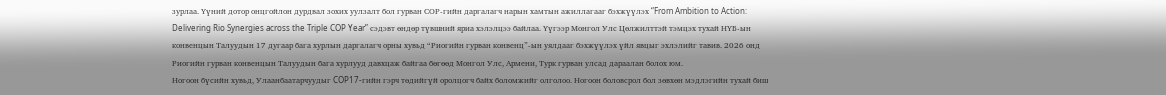зурлаа. Үүний дотор онцгойлон дурдвал зохих уулзалт бол гурван СОР-гийн даргалагч нарын хамтын ажиллагааг бэхжүүлэх “From Ambition to Action: Delivering Rio Synergies across the Triple COP Year” сэдэвт өндөр түвшний яриа хэлэлцээ байлаа. Үүгээр Монгол Улс Цөлжилттэй тэмцэх тухай НҮБ-ын конвенцын Талуудын 17 дугаар бага хурлын даргалагч орны хувьд “Риогийн гурван конвенц”-ын уялдааг бэхжүүлэх үйл явцыг эхлэлийг тавив. 2026 онд Риогийн гурван конвенцын Талуудын бага хурлууд давхцаж байгаа бөгөөд Монгол Улс, Армени, Турк гурван улсад дараалан болох юм.
Ногоон бүсийн хувьд, Улаанбаатарчуудыг COP17-гийн гэрч төдийгүй оролцогч байх боломжийг олголоо. Ногоон боловсрол бол зөвхөн мэдлэгийн тухай биш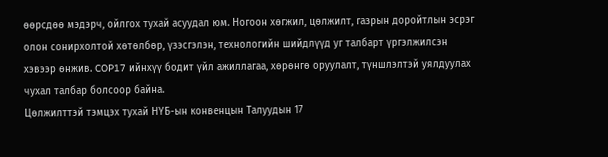өөрсдөө мэдэрч, ойлгох тухай асуудал юм. Ногоон хөгжил, цөлжилт, газрын доройтлын эсрэг олон сонирхолтой хөтөлбөр, үзэсгэлэн, технологийн шийдлүүд уг талбарт үргэлжилсэн хэвээр өнжив. COP17 ийнхүү бодит үйл ажиллагаа, хөрөнгө оруулалт, түншлэлтэй уялдуулах чухал талбар болсоор байна.
Цөлжилттэй тэмцэх тухай НҮБ-ын конвенцын Талуудын 17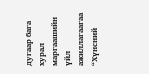дугаар бага хурал маргаашийн үйл ажиллагаагаа “Хүнсний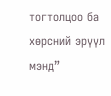тогтолцоо ба хөрсний эрүүл мэнд”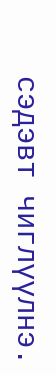сэдэвт чиглүүлнэ.